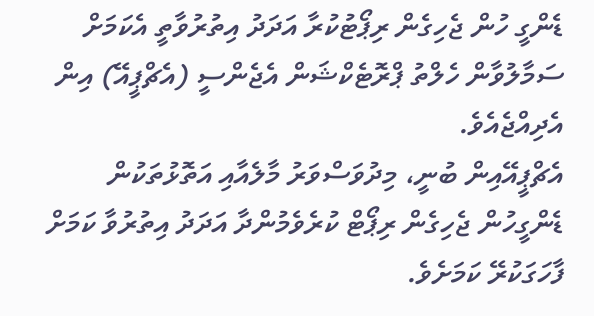ޑެންގީ ހުން ޖެހިގެން ރިޕޯޓުކުރާ އަދަދު އިތުރުވާތީ އެކަމަށް ސަމާލުވާން ހެލްތު ޕްރޮޓެކްޝަން އެޖެންސީ (އެޗްޕީއޭ) އިން އެދިއްޖެއެވެ.
އެޗްޕީއޭއިން ބުނީ، މިދުވަސްވަރު މާލެއާއި އަތޮޅުތަކުން ޑެންގީހުން ޖެހިގެން ރިޕޯޓް ކުރެވެމުންދާ އަދަދު އިތުރުވާ ކަމަށް ފާހަގަކުރޭ ކަމަށެވެ.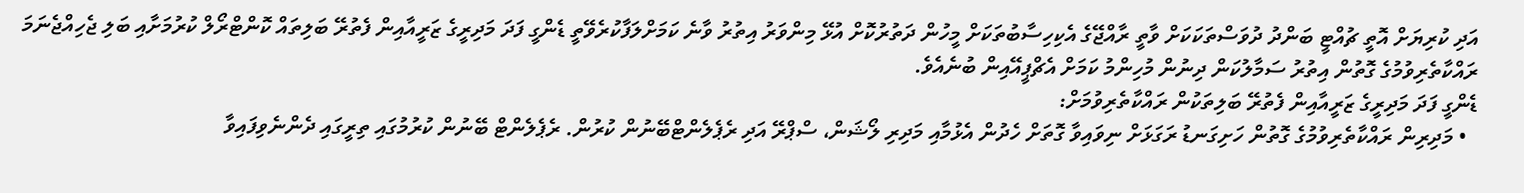އަދި ކުރިޔަށް އޮތީ ޗުއްޓީ ބަންދު ދުވަސްތަކަކަށް ވާތީ ރާއްޖޭގެ އެކިހިސާބުތަކަށް މީހުން ދަތުރުކޮށް އުޅޭ މިންވަރު އިތުރު ވާނެ ކަމަށްލަފާކުރެވޭތީ ޑެންގީ ފަދަ މަދިރީގެ ޒަރީއާއިން ފެތުރޭ ބަލިތައް ކޮންޓްރޯލް ކުރުމަށާއި ބަލި ޖެހިއްޖެނަމަ ރައްކާތެރިވުމުގެ ގޮތުން އިތުރު ސަމާލުކަން ދިނުން މުހިންމު ކަމަށް އެޗްޕީއޭއިން ބުނެއެވެ.
ޑެންގީ ފަދަ މަދިރީގެ ޒަރީއާއިން ފެތުރޭ ބަލިތަކުން ރައްކާތެރިވުމަށް:
  • މަދިރިން ރައްކާތެރިވުމުގެ ގޮތުން ހަށިގަނޑު ރަގަޅަށް ނިވައިވާ ގޮތަށް ހެދުން އެޅުމާއި މަދިރި ލޯޝަން، ސްޕްރޭ އަދި ރެޕެލެންޓްބޭނުން ކުރުން. ރެޕެލެންޓް ބޭނުން ކުރުމުގައި ތިރީގައި ދެންނެވިފައިވާ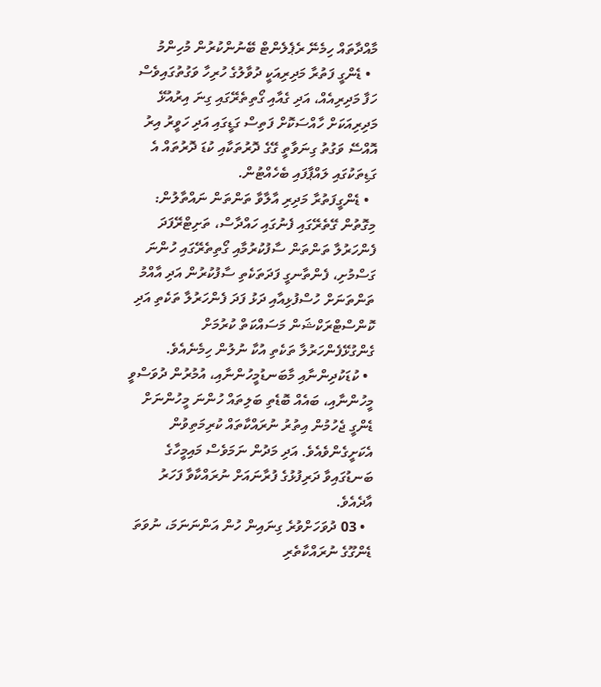މާއްދާތައް ހިމެނޭ ރެޕެލެންޓް ބޭނުންކުރުން މުހިންމު
  • ޑެންގީ ފަތުރާ މަދިރިއަކީ ދުވާލުގެ ހުރިހާ ވަގުތުގައިވެސް ހަފާ މަދިރިއެއް، އަދި ގެއާއި ގޯތިތެރޭގައި ގިނަ އިރުއުޅޭ މަދިރިއަކަށް ހާއްސަކޮށް ފަތިސް ގަޑީގައި އަދި ހަވީރު އިރު އޮއްސޭ ވަގުތު ގިނަވާތީ ގޭގެ ދޮރުތަކާއި ކުޑަ ދޮރުތައް އެ ގަޑިތަކުގައި ލައްޕާފައި ބެހެއްޓުން.
  • ޑެންގީފަތުރާ މަދިރި އާލާވާ ތަންތަން ނައްތާލުން: މިގޮތުން ގޭތެރޭގައި ފެނުގައި ހައްދާސް، ތަށިޓްރޭފަދަ ފެންހަރުލާ ތަންތަން ސާފުކުރުމާއި ގޯތިތެރޭގައި ހުންނަ ގަސްމުށި، ފެންތާނގީ ފަދަތަކެތި ސާފުކުރުން އަދި އާއްމު ތަންތަނަށް ހުސްފުޅިއާއި ދަޅު ފަދަ ފެންހަރުލާ ތަކެތި އަދި ކޮންސްޓްރަކްޝަން މަސައްކަތް ކުރުމަށް ގެންގުޅޭފެންހަރުލާ ތަކެތި އުކާ ނުލުން ހިމެނެއެވެ.
  • ކުޑަކުދިންނާއި މާބަނޑުމީހުންނާއި، އުމުރުން ދުވަސްވީ މީހުންނާއި، ބައެއް ބޮޑެތި ބަލިތައް ހުންނަ މީހުންނަށް ޑެންގީ ޖެހުމުން އިތުރު ނުރައްކާތައް ކުރިމަތިވުން އެކަށީގެންވެއެވެ. އަދި މަދުން ނަމަވެސް މައިމީހާގެ ބަނޑުގައިވާ ދަރިފުޅުގެ ފުރާނައަށް ނުރައްކާވާ ފަހަރު އާދެއެވެ.
  • 03 ދުވަހަށްވުރެ ގިނައިން ހުން އަންނަނަމަ، ނުވަތަ ޑެންގޫގެ ނުރައްކާތެރި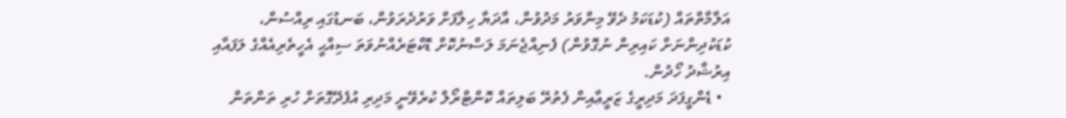އަލާމާތްތައް (ކުޑަކަމު ދެވޭ މިންވަރު މަދުވުން، އާދަޔާ ހިލާފަށް ވަރުދެރަވުން، ބަނޑުގައި ރިއްސުން، ކުޑަކުދިންނަށް ކައިރިން ނުގޮވުން) ފެނިއްޖެނަމަ ލަސްނުކޮށް ޑޮކްޓަރެއްނުވަތަ ސިއްޙީ އެހީތެރިއެއްގެ ލަފައާއި އިރުޝާދު ހޯދުން.
  • ޑެންގީފަދަ މަދިރީގެ ޒަރީޢާއިން ފެތުރޭ ބަލިތައް ކޮންޓްރޯލް ކުރެވޭނީ މަދިރި އުފެދޭގޮތަށް ހުރި ތަންތަން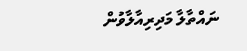ނައްތާލާ މަދިރިއާލާވުން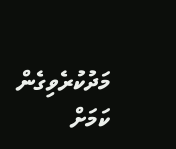މަދުކުރެވިގެން ކަމަށް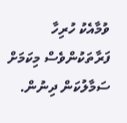ވުމާއެކު ހުރިހާ ފަރާތަކުންވެސް މިކަމަށް ސަމާލުކަން ދިނުން.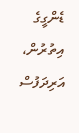ޑެންގީގެ އިތުރުން، އަރިދަފުސް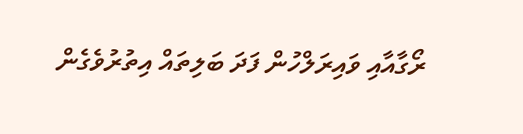ރޯގާއާއި ވައިރަލްހުން ފަދަ ބަލިތައް އިތުރުވެގެން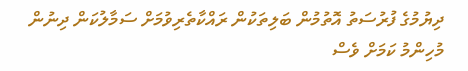ދިޔުމުގެ ފުރުސަތު އޮތުމުން ބަލިތަކުން ރައްކާތެރިވުމަށް ސަމާލުކަން ދިނުން މުހިންމު ކަމަށް ވެސް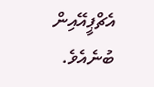އެޗްޕީއޭއިން ބުނެއެވެ.